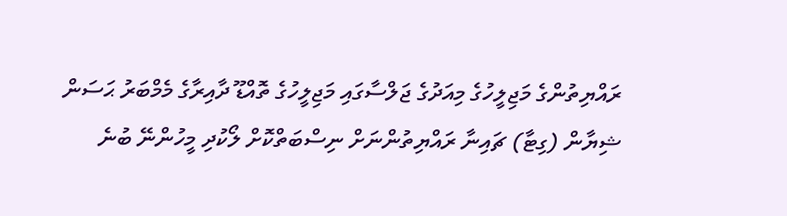ރައްޔިތުންގެ މަޖިލީހުގެ މިއަދުގެ ޖަލްސާގައި މަޖިލީހުގެ ތޮއްޑޫ ދާއިރާގެ މެމްބަރު ޙަސަން ޝިޔާން (ގިޓާ) ޗައިނާ ރައްޔިތުންނަށް ނިސްބަތްކޮށް ލޯކުދި މީހުންނޭ ބުނެ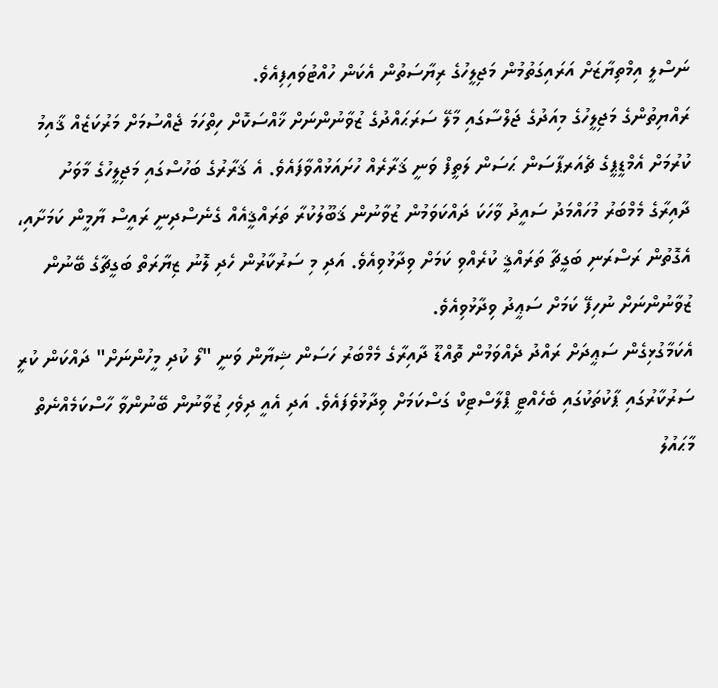ނަސްލީ އިމްތިޔާޒަށް އަރައިގަތުމުން މަޖިލީހުގެ ރިޔާސަތުން އެކަން ހުއްޓުވައިފިއެވެ.
ރައްޔިތުންގެ މަޖިލީހުގެ މިއަދުގެ ޖަލްސާގައި މާލޭ ސަރަޙައްދުގެ ޒުވާނުންނަށް ޚާއްސަކޮށް ހިތްހަމަ ޖެއްސުމަށް މަރުކަޒެއް ޤާއިމު ކުރުމަށް އެމްޑީޕީގެ ޗެއަރޕާސަން ޙަސަން ލަތީފް ވަނީ ޤަރާރެއް ހުށައަޅުއްވާފައެވެ. އެ ޤަރާރުގެ ބަހުސްގައި މަޖިލީހުގެ މާވަށު ދާއިރާގެ މެމްބަރު މުހައްމަދު ސައީދު ވާހަކަ ދައްކަވަމުން ޒުވާނުން ޤަބޫލުކުރާ ތަރައްޤީއެއް ގެނެސްދިނީ ރައީސް ޔާމީން ކަމަށާއި، އެގޮތުން ރަސްރަނި ބަގީޗާ ތަރައްޤީ ކުރެއްވި ކަމަށް ވިދާޅުވިއެވެ. އަދި މި ސަރުކާރުން ހެދި ލޮނު ޒިޔާރަތް ބަގީޗާގެ ބޭނުން ޒުވާނުންނަށް ނުހިފޭ ކަމަށް ސަޢީދު ވިދާޅުވިއެވެ.
އެކަމާގުޅިގެން ސަޢީދަށް ރައްދު ދެއްވަމުން ތޮއްޑޫ ދާއިރާގެ މެމްބަރު ހަސަން ޝިޔާން ވަނީ "ލޯ ކުދި މީހުންނަށް" ދައްކަން ކުރީ ސަރުކާރުގައި ޕާކުތަކުގައި ބެހެއްޓީ ޕްލާސްޓިކް ގަސްކަމަށް ވިދާޅުވެފައެވެ. އަދި އެއީ ދިވެހި ޒުވާނުން ބޭނުންވާ ހާސްކަމެއްނެތް މާޙައުލު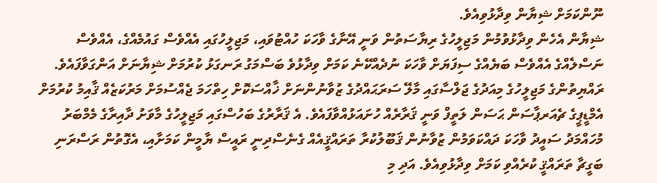ނޫންކަމަށް ޝިޔާން ވިދާޅުވިއެވެ.
ޝިޔާން އެހެން ވިދާޅުވުމުން މަޖިލީހުގެ ރިޔާސަތުން ވަނީ އޭނާގެ ވާހަކަ ހުއްޓުވައި، މަޖިލީހުގައި އެއްވެސް ގައުމެއްގެ، އެއްވެސް ނަސްލެއްގެ އެއްވެސް ބަޔެއްގެ ސިފަޔަށް ވާހަކަ ނުދެއްކޭނެ ކަމަށް ވިދާޅުވެ ބަސްމަގު ރަނގަޅު ކުރުމަށް ޝިޔާނަށް އަންގަވާފައެވެ.
ރައްޔިތުންގެ މަޖިލީހުގެ މިއަދުގެ ޖަލްސާގައި މާލޭ ސަރަޙައްދުގެ ޒުވާނުންނަށް ޚާއްސަކޮށް ހިތްހަމަ ޖެއްސުމަށް މަރުކަޒެއް ޤާއިމު ކުރުމަށް އެމްޑީޕީގެ ޗެއަރޕާސަން ޙަސަން ލަތީފް ވަނީ ޤަރާރެއް ހުށައަޅުއްވާފައެވެ. އެ ޤަރާރުގެ ބަހުސްގައި މަޖިލީހުގެ މާވަށު ދާއިރާގެ މެމްބަރު މުހައްމަދު ސައީދު ވާހަކަ ދައްކަވަމުން ޒުވާނުން ޤަބޫލުކުރާ ތަރައްޤީއެއް ގެނެސްދިނީ ރައީސް ޔާމީން ކަމަށާއި، އެގޮތުން ރަސްރަނި ބަގީޗާ ތަރައްޤީ ކުރެއްވި ކަމަށް ވިދާޅުވިއެވެ. އަދި މި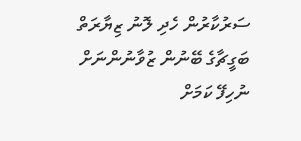ސަރުކާރުން ހެދި ލޮނު ޒިޔާރަތް ބަގީޗާގެ ބޭނުން ޒުވާނުންނަށް ނުހިފޭ ކަމަށް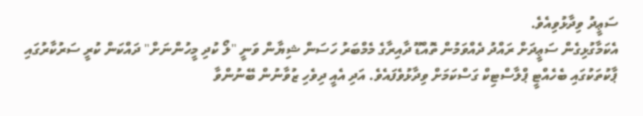ސަޢީދު ވިދާޅުވިއެވެ.
އެކަމާގުޅިގެން ސަޢީދަށް ރައްދު ދެއްވަމުން ތޮއްޑޫ ދާއިރާގެ މެމްބަރު ހަސަން ޝިޔާން ވަނީ "ލޯ ކުދި މީހުންނަށް" ދައްކަން ކުރީ ސަރުކާރުގައި ޕާކުތަކުގައި ބެހެއްޓީ ޕްލާސްޓިކް ގަސްކަމަށް ވިދާޅުވެފައެވެ. އަދި އެއީ ދިވެހި ޒުވާނުން ބޭނުންވާ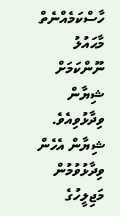ހާސްކަމެއްނެތް މާޙައުލު ނޫންކަމަށް ޝިޔާން ވިދާޅުވިއެވެ.
ޝިޔާން އެހެން ވިދާޅުވުމުން މަޖިލީހުގެ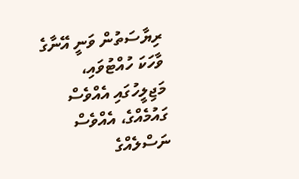ރިޔާސަތުން ވަނީ އޭނާގެ ވާހަކަ ހުއްޓުވައި، މަޖިލީހުގައި އެއްވެސް ގައުމެއްގެ، އެއްވެސް ނަސްލެއްގެ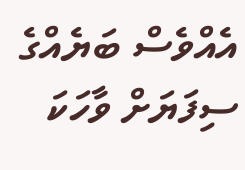އެއްވެސް ބަޔެއްގެ ސިފަޔަށް ވާހަކަ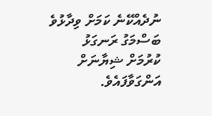ނުދެއްކޭނެ ކަމަށް ވިދާޅުވެ ބަސްމަގު ރަނގަޅު ކުރުމަށް ޝިޔާނަށް އަންގަވާފައެވެ.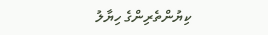ކިޔުންތެރިންގެ ހިޔާލު